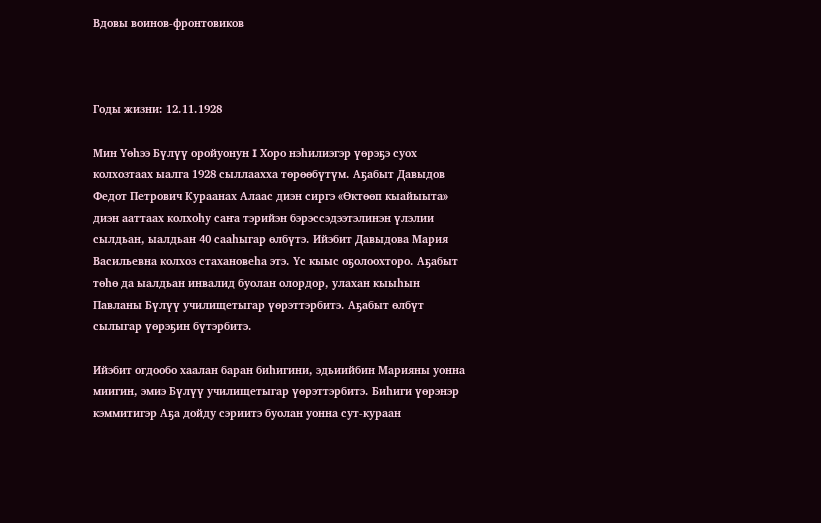Вдовы воинов-фронтовиков



Годы жизни: 12.11.1928

Мин Үөһээ Бүлүү оройуонун I Хоро нэһилиэгэр үөрэҕэ суох колхозтаах ыалга 1928 сыллаахха төрөөбүтүм. Аҕабыт Давыдов Федот Петрович Кураанах Алаас диэн сиргэ «Өктөөп кыайыыта» диэн ааттаах колхоһу саҥа тэрийэн бэрэссэдээтэлинэн үлэлии сылдьан, ыалдьан 40 сааһыгар өлбүтэ. Ийэбит Давыдова Мария Васильевна колхоз стахановеһа этэ. Үс кыыс оҕолоохторо. Аҕабыт төһө да ыалдьан инвалид буолан олордор, улахан кыыһын Павланы Бүлүү училищетыгар үөрэттэрбитэ. Аҕабыт өлбүт сылыгар үөрэҕин бүтэрбитэ.

Ийэбит огдообо хаалан баран биһигини, эдьиийбин Марияны уонна миигин, эмиэ Бүлүү училищетыгар үөрэттэрбитэ. Биһиги үөрэнэр кэммитигэр Аҕа дойду сэриитэ буолан уонна сут-кураан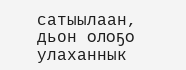сатыылаан, дьон олоҕо улаханнык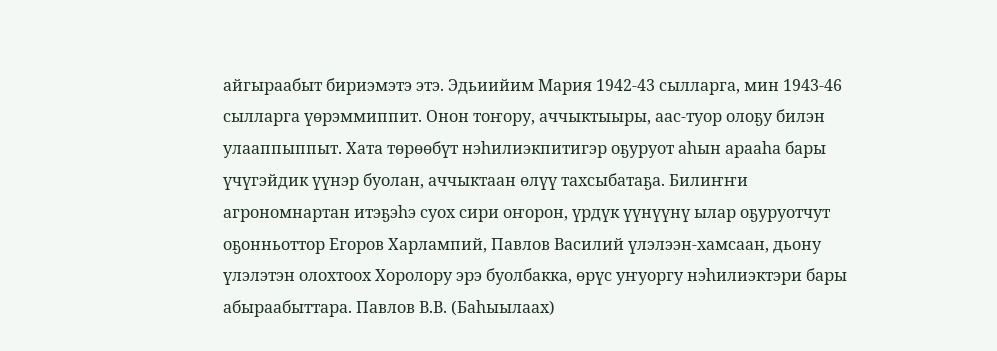айгыраабыт бириэмэтэ этэ. Эдьиийим Мария 1942-43 сылларга, мин 1943-46 сылларга үөрэммиппит. Онон тоҥору, аччыктыыры, аас-туор олоҕу билэн улааппыппыт. Хата төрөөбүт нэһилиэкпитигэр оҕуруот аһын арааһа бары үчүгэйдик үүнэр буолан, аччыктаан өлүү тахсыбатаҕа. Билиҥҥи агрономнартан итэҕэһэ суох сири оҥорон, үрдүк үүнүүнү ылар оҕуруотчут оҕонньоттор Егоров Харлампий, Павлов Василий үлэлээн-хамсаан, дьону үлэлэтэн олохтоох Хоролору эрэ буолбакка, өрүс уҥуоргу нэһилиэктэри бары абыраабыттара. Павлов В.В. (Баһыылаах)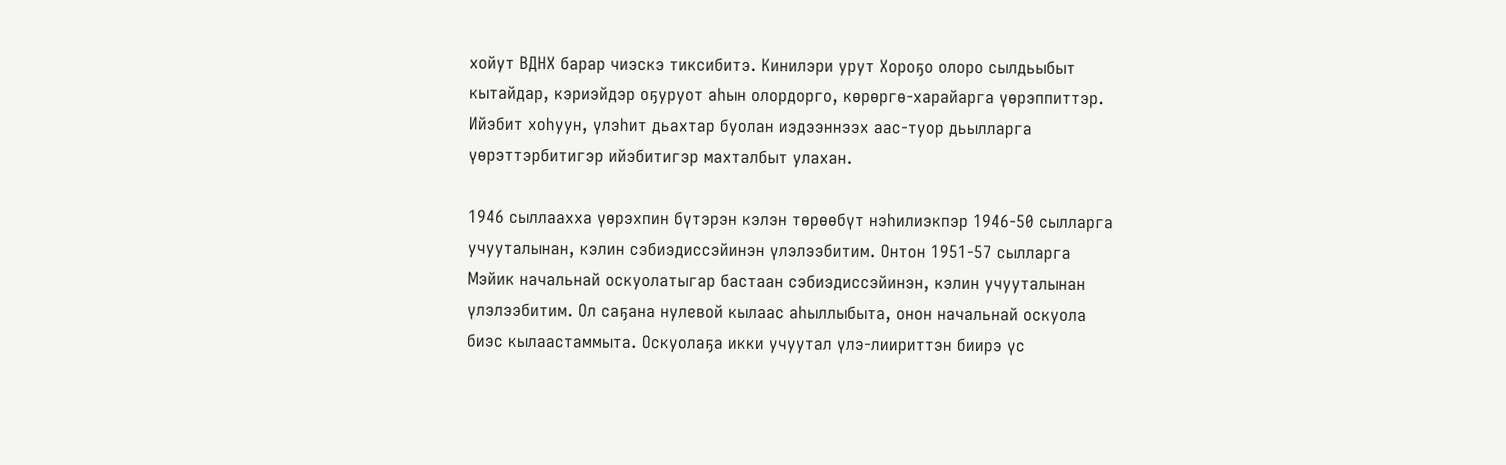хойут ВДНХ барар чиэскэ тиксибитэ. Кинилэри урут Хороҕо олоро сылдьыбыт кытайдар, кэриэйдэр оҕуруот аһын олордорго, көрөргө-харайарга үөрэппиттэр. Ийэбит хоһуун, үлэһит дьахтар буолан иэдээннээх аас-туор дьылларга үөрэттэрбитигэр ийэбитигэр махталбыт улахан.

1946 сыллаахха үөрэхпин бүтэрэн кэлэн төрөөбүт нэһилиэкпэр 1946-50 сылларга учууталынан, кэлин сэбиэдиссэйинэн үлэлээбитим. Онтон 1951-57 сылларга Мэйик начальнай оскуолатыгар бастаан сэбиэдиссэйинэн, кэлин учууталынан үлэлээбитим. Ол саҕана нулевой кылаас аһыллыбыта, онон начальнай оскуола биэс кылаастаммыта. Оскуолаҕа икки учуутал үлэ-лиириттэн биирэ үс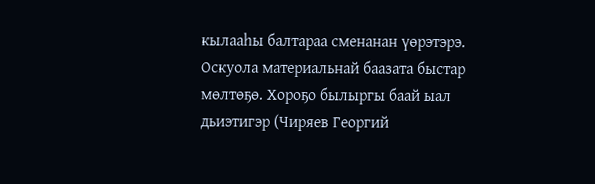кылааһы балтараа сменанан үөрэтэрэ. Оскуола материальнай баазата быстар мөлтөҕө. Хороҕо былыргы баай ыал дьиэтигэр (Чиряев Георгий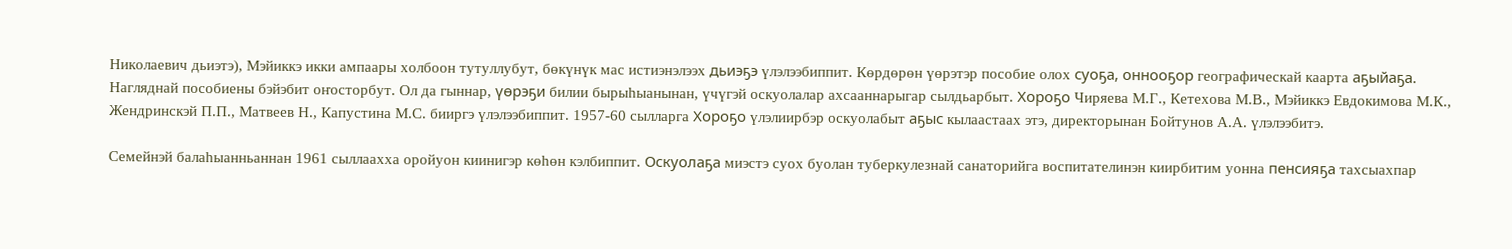Николаевич дьиэтэ), Мэйиккэ икки ампаары холбоон тутуллубут, бөкүнүк мас истиэнэлээх дьиэҕэ үлэлээбиппит. Көрдөрөн үөрэтэр пособие олох суоҕа, оннооҕор географическай каарта аҕыйаҕа. Нагляднай пособиены бэйэбит оҥосторбут. Ол да гыннар, үөрэҕи билии бырыһыанынан, үчүгэй оскуолалар ахсааннарыгар сылдьарбыт. Хороҕо Чиряева М.Г., Кетехова М.В., Мэйиккэ Евдокимова М.К., Жендринскэй П.П., Матвеев Н., Капустина М.С. бииргэ үлэлээбиппит. 1957-60 сылларга Хороҕо үлэлиирбэр оскуолабыт аҕыс кылаастаах этэ, директорынан Бойтунов А.А. үлэлээбитэ.

Семейнэй балаһыанньаннан 1961 сыллаахха оройуон киинигэр көһөн кэлбиппит. Оскуолаҕа миэстэ суох буолан туберкулезнай санаторийга воспитателинэн киирбитим уонна пенсияҕа тахсыахпар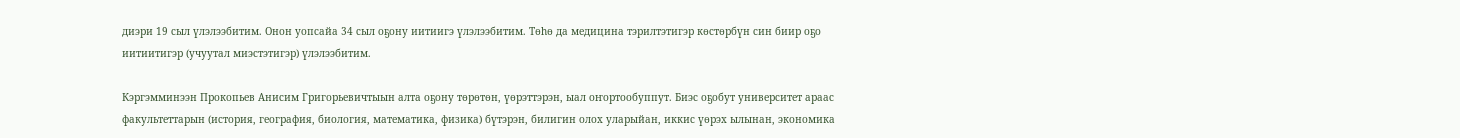диэри 19 сыл үлэлээбитим. Онон уопсайа 34 сыл оҕону иитиигэ үлэлээбитим. Төһө да медицина тэрилтэтигэр көстөрбүн син биир оҕо иитиитигэр (учуутал миэстэтигэр) үлэлээбитим.

Кэргэмминээн Прокопьев Анисим Григорьевичтыын алта оҕону төрөтөн, үөрэттэрэн, ыал оҥортообуппут. Биэс оҕобут университет араас факультеттарын (история, география, биология, математика, физика) бүтэрэн, билигин олох уларыйан, иккис үөрэх ылынан, экономика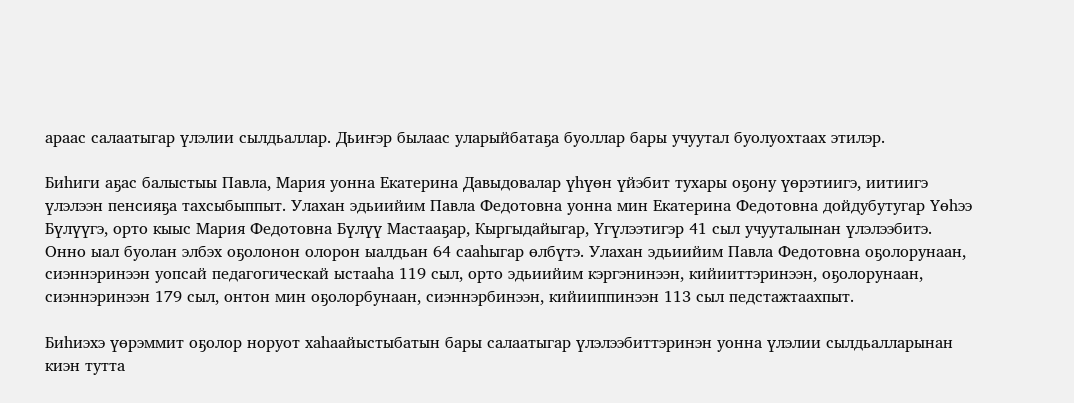араас салаатыгар үлэлии сылдьаллар. Дьиҥэр былаас уларыйбатаҕа буоллар бары учуутал буолуохтаах этилэр.

Биһиги аҕас балыстыы Павла, Мария уонна Екатерина Давыдовалар үһүөн үйэбит тухары оҕону үөрэтиигэ, иитиигэ үлэлээн пенсияҕа тахсыбыппыт. Улахан эдьиийим Павла Федотовна уонна мин Екатерина Федотовна дойдубутугар Үөһээ Бүлүүгэ, орто кыыс Мария Федотовна Бүлүү Мастааҕар, Кыргыдайыгар, Үгүлээтигэр 41 сыл учууталынан үлэлээбитэ. Онно ыал буолан элбэх оҕолонон олорон ыалдьан 64 сааһыгар өлбүтэ. Улахан эдьиийим Павла Федотовна оҕолорунаан, сиэннэринээн уопсай педагогическай ыстааһа 119 сыл, орто эдьиийим кэргэнинээн, кийииттэринээн, оҕолорунаан, сиэннэринээн 179 сыл, онтон мин оҕолорбунаан, сиэннэрбинээн, кийииппинээн 113 сыл педстажтаахпыт.

Биһиэхэ үөрэммит оҕолор норуот хаһаайыстыбатын бары салаатыгар үлэлээбиттэринэн уонна үлэлии сылдьалларынан киэн тутта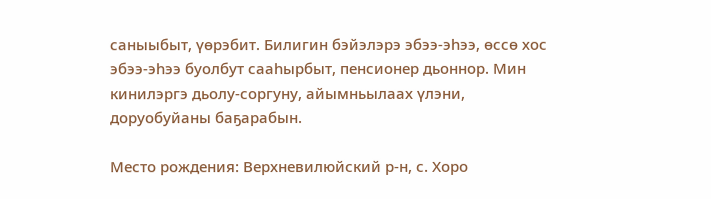саныыбыт, үөрэбит. Билигин бэйэлэрэ эбээ-эһээ, өссө хос эбээ-эһээ буолбут сааһырбыт, пенсионер дьоннор. Мин кинилэргэ дьолу-соргуну, айымньылаах үлэни, доруобуйаны баҕарабын.

Место рождения: Верхневилюйский р-н, с. Хоро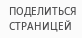ПОДЕЛИТЬСЯ СТРАНИЦЕЙ